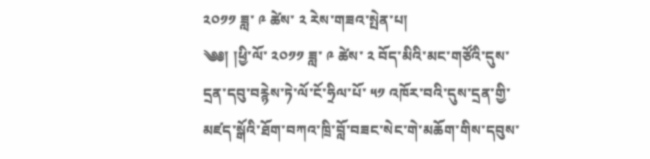༢༠༡༡ ཟླ་ ༩ ཚེས་ ༢ རེས་གཟའ་སྤེན་པ།
༄༅། །ཕྱི་ལོ་ ༢༠༡༡ ཟླ་ ༩ ཚེས་ ༢ བོད་མིའི་མང་གཙོའི་དུས་དྲན་དབུ་བརྙེས་ཏེ་ལོ་ངོ་ཧྲིལ་པོ་ ༥༡ འཁོར་བའི་དུས་དྲན་གྱི་མཛད་སྒོའི་ཐོག་བཀའ་ཁྲི་བློ་བཟང་སེང་གེ་མཆོག་གིས་དབུས་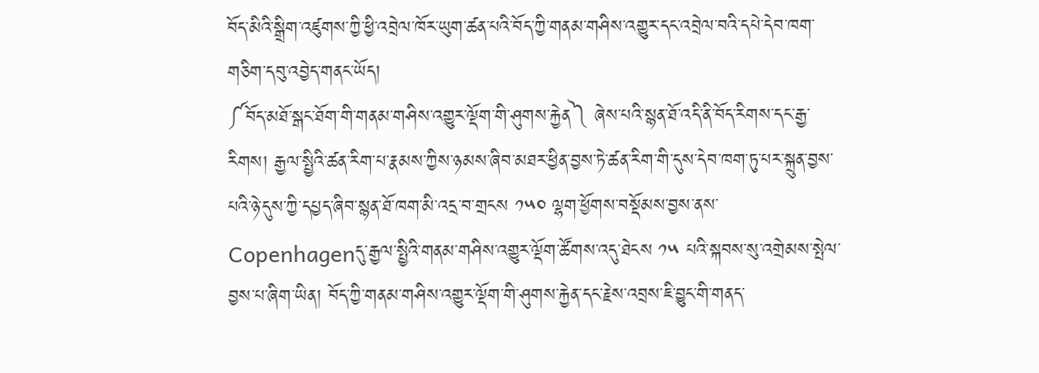བོད་མིའི་སྒྲིག་འཛུགས་ཀྱི་ཕྱི་འབྲེལ་ཁོར་ཡུག་ཚན་པའི་བོད་ཀྱི་གནམ་གཤིས་འགྱུར་དང་འབྲེལ་བའི་དཔེ་དེབ་ཁག་གཅིག་དབུ་འབྱེད་གནང་ཡོད།
༼བོད་མཐོ་སྒང་ཐོག་གི་གནམ་གཤིས་འགྱུར་ལྡོག་གི་ཤུགས་རྐྱེན༽ ཞེས་པའི་སྙན་ཐོ་འདི་ནི་བོད་རིགས་དང་རྒྱ་རིགས། རྒྱལ་སྤྱིའི་ཚན་རིག་པ་རྣམས་ཀྱིས་ཉམས་ཞིབ་མཐར་ཕྱིན་བྱས་ཏེ་ཚན་རིག་གི་དུས་དེབ་ཁག་ཏུ་པར་སྐྲུན་བྱས་པའི་ཉེ་དུས་ཀྱི་དཔྱད་ཞིབ་སྙན་ཐོ་ཁག་མི་འདྲ་བ་གྲངས ༡༥༠ ལྷག་ཕྱོགས་བསྡོམས་བྱས་ནས་ Copenhagenདུ་རྒྱལ་སྤྱིའི་གནམ་གཤིས་འགྱུར་ལྡོག་ཚོགས་འདུ་ཐེངས ༡༥ པའི་སྐབས་སུ་འགྲེམས་སྤེལ་བྱས་པ་ཞིག་ཡིན། བོད་ཀྱི་གནམ་གཤིས་འགྱུར་ལྡོག་གི་ཤུགས་རྐྱེན་དང་རྗེས་འབྲས་ཇི་བྱུང་གི་གནད་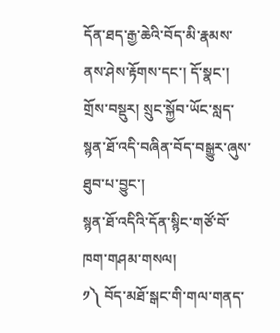དོན་ཐད་རྒྱ་ཆེའི་བོད་མི་རྣམས་ནས་ཤེས་རྟོགས་དང་། དོ་སྣང་། གྲོས་བསྡུར། སྲུང་སྐྱོབ་ཡོང་སླད་སྙན་ཐོ་འདི་བཞིན་བོད་བསྒྱུར་ཞུས་ཐུབ་པ་བྱུང་།
སྙན་ཐོ་འདིའི་དོན་སྙིང་གཙོ་བོ་ཁག་གཤམ་གསལ།
༡༽ བོད་མཐོ་སྒང་གི་གལ་གནད་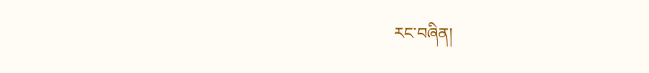རང་བཞིན།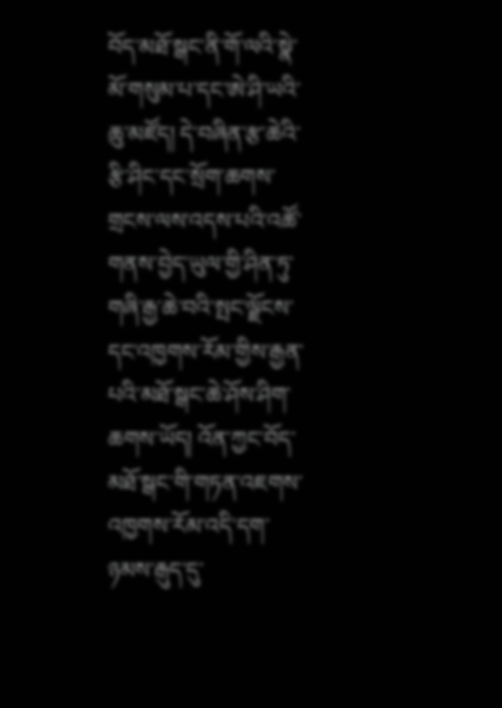བོད་མཐོ་སྒང་ནི་གོ་ལའི་སྣེ་མོ་གསུམ་པ་དང་ཨེ་ཤི་ཡའི་ཆུ་མཛོད། དེ་བཞིན་རྩ་ཆེའི་རྩི་ཤིང་དང་སྲོག་ཆགས་གྲངས་ལས་འདས་པའི་འཚོ་གནས་བྱེད་ཡུལ་གྱི་ཤིན་ཏུ་གཞི་རྒྱ་ཆེ་བའི་སྤང་ལྗོངས་དང་འཁྱགས་རོམ་གྱིས་རྒྱན་པའི་མཐོ་སྒང་ཆེ་ཤོས་ཤིག་ཆགས་ཡོད། འོན་ཀྱང་བོད་མཐོ་སྒང་གི་གཏན་འཇགས་འཁྱགས་རོམ་འདི་དག་ཉམས་རྒུད་དུ་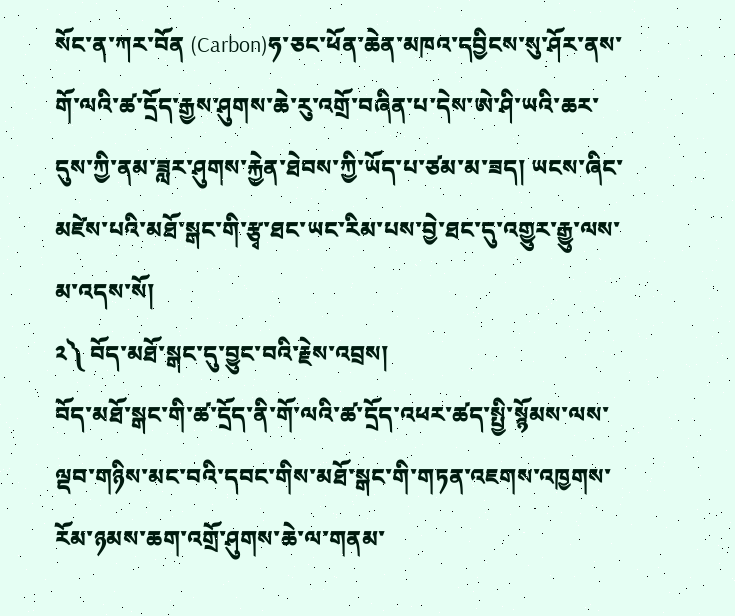སོང་ན་ཀར་བོན (Carbon)ཧ་ཅང་ཕོན་ཆེན་མཁའ་དབྱིངས་སུ་ཤོར་ནས་གོ་ལའི་ཚ་དྲོད་རྒྱས་ཤུགས་ཆེ་རུ་འགྲོ་བཞིན་པ་དེས་ཨེ་ཤི་ཡའི་ཆར་དུས་ཀྱི་ནམ་ཟླར་ཤུགས་རྐྱེན་ཐེབས་ཀྱི་ཡོད་པ་ཙམ་མ་ཟད། ཡངས་ཞིང་མཛེས་པའི་མཐོ་སྒང་གི་རྩྭ་ཐང་ཡང་རིམ་པས་བྱེ་ཐང་དུ་འགྱུར་རྒྱུ་ལས་མ་འདས་སོ།
༢༽ བོད་མཐོ་སྒང་དུ་བྱུང་བའི་རྗེས་འབྲས།
བོད་མཐོ་སྒང་གི་ཚ་དྲོད་ནི་གོ་ལའི་ཚ་དྲོད་འཕར་ཚད་སྤྱི་སྙོམས་ལས་ལྡབ་གཉིས་མང་བའི་དབང་གིས་མཐོ་སྒང་གི་གཏན་འཇགས་འཁྱགས་རོམ་ཉམས་ཆག་འགྲོ་ཤུགས་ཆེ་ལ་གནམ་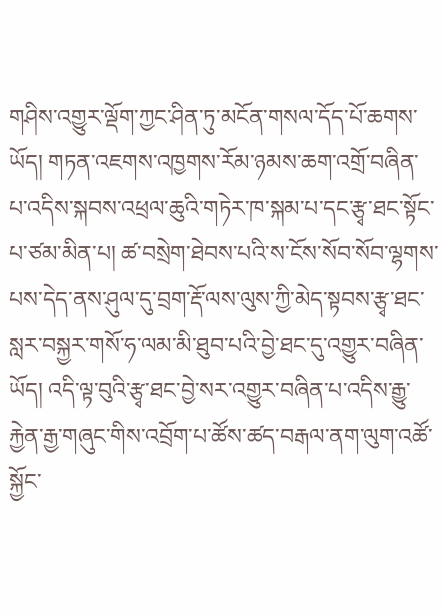གཤིས་འགྱུར་ལྡོག་ཀྱང་ཤིན་ཏུ་མངོན་གསལ་དོད་པོ་ཆགས་ཡོད། གཏན་འཇགས་འཁྱགས་རོམ་ཉམས་ཆག་འགྲོ་བཞིན་པ་འདིས་སྐབས་འཕྲལ་ཆུའི་གཏེར་ཁ་སྐམ་པ་དང་རྩྭ་ཐང་སྟོང་པ་ཙམ་མིན་པ། ཚ་བསྲེག་ཐེབས་པའི་ས་ངོས་སོབ་སོབ་ལྷགས་པས་དེད་ནས་ཤུལ་དུ་བྲག་རྡོ་ལས་ལུས་ཀྱི་མེད་སྟབས་རྩྭ་ཐང་སླར་བསྐྱར་གསོ་ཧ་ལམ་མི་ཐུབ་པའི་བྱེ་ཐང་དུ་འགྱུར་བཞིན་ཡོད། འདི་ལྟ་བུའི་རྩྭ་ཐང་བྱེ་སར་འགྱུར་བཞིན་པ་འདིས་རྒྱུ་རྐྱེན་རྒྱ་གཞུང་གིས་འབྲོག་པ་ཚོས་ཚད་བརྒལ་ནག་ལུག་འཚོ་སྐྱོང་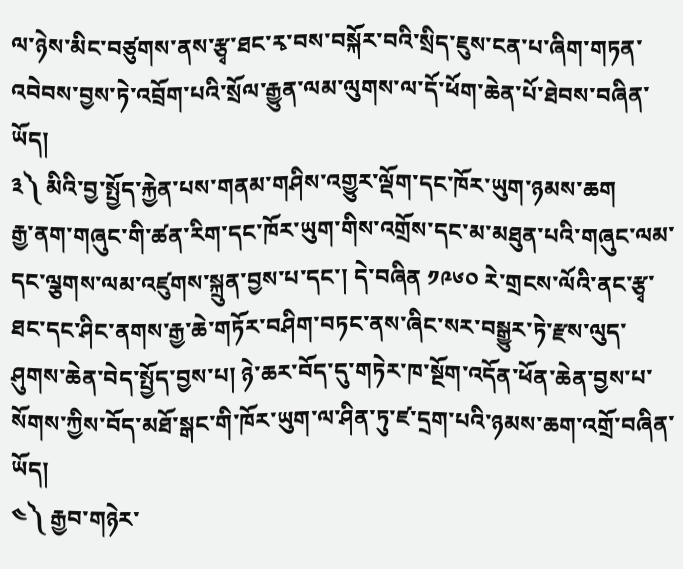ལ་ཉེས་མིང་བཙུགས་ནས་རྩྭ་ཐང་རྭ་བས་བསྐོར་བའི་སྲིད་ཇུས་ངན་པ་ཞིག་གཏན་འབེབས་བྱས་ཏེ་འབྲོག་པའི་སྲོལ་རྒྱུན་ལམ་ལུགས་ལ་དོ་ཕོག་ཆེན་པོ་ཐེབས་བཞིན་ཡོད།
༣༽ མིའི་བྱ་སྤྱོད་རྐྱེན་པས་གནམ་གཤིས་འགྱུར་ལྡོག་དང་ཁོར་ཡུག་ཉམས་ཆག
རྒྱ་ནག་གཞུང་གི་ཚན་རིག་དང་ཁོར་ཡུག་གིས་འགྲོས་དང་མ་མཐུན་པའི་གཞུང་ལམ་དང་ལྕགས་ལམ་འཛུགས་སྐྲུན་བྱས་པ་དང་། དེ་བཞིན ༡༩༦༠ རེ་གྲངས་ལོའི་ནང་རྩྭ་ཐང་དང་ཤིང་ནགས་རྒྱ་ཆེ་གཏོར་བཤིག་བཏང་ནས་ཞིང་སར་བསྒྱུར་ཏེ་རྫས་ལུད་ཤུགས་ཆེན་བེད་སྤྱོད་བྱས་པ། ཉེ་ཆར་བོད་དུ་གཏེར་ཁ་སྔོག་འདོན་ཕོན་ཆེན་བྱས་པ་སོགས་ཀྱིས་བོད་མཐོ་སྒང་གི་ཁོར་ཡུག་ལ་ཤིན་ཏུ་ཛ་དྲག་པའི་ཉམས་ཆག་འགྲོ་བཞིན་ཡོད།
༤༽ རྒྱབ་གཉེར་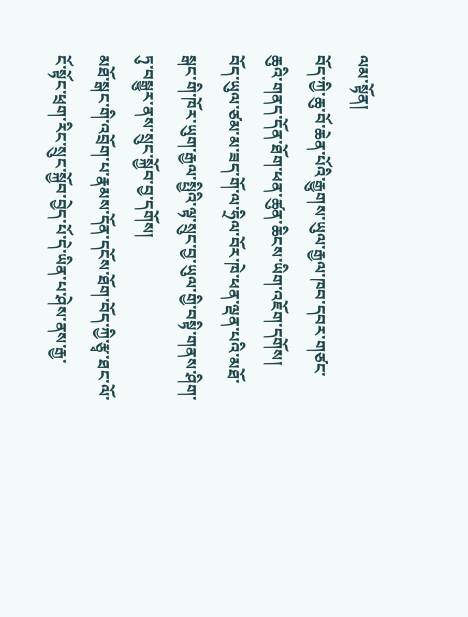ལམ་སྟོན།
བོད་ཀྱི་ཆུ་བོ་ཆེན་པོའི་རྒྱུགས་ཡུལ་རྒྱལ་ཁབ་དབར་གཙང་ཆུའི་གནད་དོན་ཐོག་ཕན་ཚུན་ཆིངས་ཡིག་འཇོག་དགོས།
བོད་ཡུལ་ཙམ་མ་ཟད་གོ་ལ་ཧྲིལ་བོར་ཁེ་ཕན་ལྡན་པའི་མཐོ་སྒང་གི་ཁོར་ཡུག་རྒྱལ་སྤྱིའི་ལྟ་སྲུང་བྱ་ཡུལ་གྱི་བསྟི་གནས་ཤིག་ཏུ་བསྒྱུར་ནས་སྲུང་སྐྱོབ་བྱ་དགོས།
མཐོ་སྒང་གི་འབྲོག་པ་རྣམས་དོན་དངོས་ཐོག་བོད་ཀྱི་རྩྭ་ཐང་ལོ་ངོ་སྟོང་ཕྲག་རིང་སྲུང་སྐྱོབ་བྱེད་པོ་དེ་ཡིན་པ་ཤེས་ནས་རྒྱ་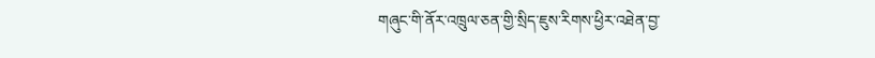གཞུང་གི་ནོར་འཁྲུལ་ཅན་གྱི་སྲིད་ཇུས་རིགས་ཕྱིར་འཐེན་བྱ་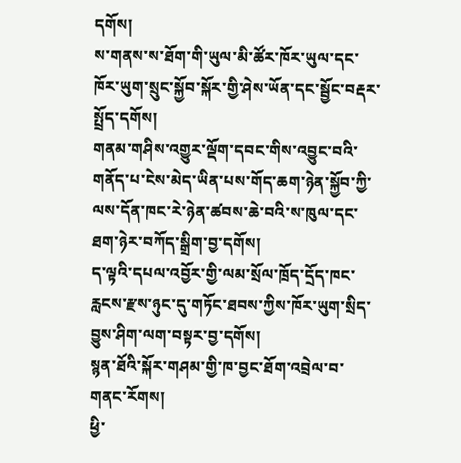དགོས།
ས་གནས་ས་ཐོག་གི་ཡུལ་མི་ཚོར་ཁོར་ཡུལ་དང་ཁོར་ཡུག་སྲུང་སྐྱོབ་སྐོར་གྱི་ཤེས་ཡོན་དང་སྦྱོང་བརྡར་སྤྲོད་དགོས།
གནམ་གཤིས་འགྱུར་ལྡོག་དབང་གིས་འབྱུང་བའི་གནོད་པ་ངེས་མེད་ཡིན་པས་གོད་ཆག་ཉེན་སྐྱོབ་ཀྱི་ལས་དོན་ཁང་རེ་ཉེན་ཚབས་ཆེ་བའི་ས་ཁུལ་དང་ཐག་ཉེར་བཀོད་སྒྲིག་བྱ་དགོས།
ད་ལྟའི་དཔལ་འབྱོར་གྱི་ལམ་སྲོལ་ཁྲོད་དྲོད་ཁང་རླངས་རྫས་ཉུང་དུ་གཏོང་ཐབས་ཀྱིས་ཁོར་ཡུག་སྲིད་བྱུས་ཤིག་ལག་བསྟར་བྱ་དགོས།
སྙན་ཐོའི་སྐོར་གཤམ་གྱི་ཁ་བྱང་ཐོག་འབྲེལ་བ་གནང་རོགས།
ཕྱི་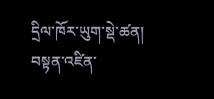དྲིལ་ཁོར་ཡུག་སྡེ་ཚན།
བསྟན་འཛིན་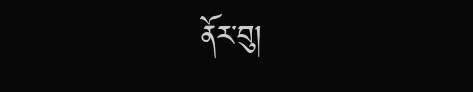ནོར་བུ།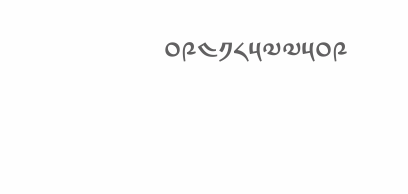༠༩༤༡༨༥༧༧༥༠༩